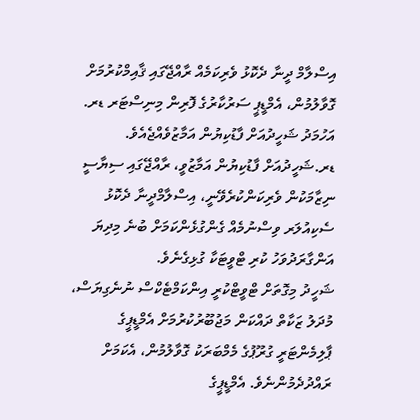އިސްލާމް ދީނާ ދެކޮޅު ވެރިކަމެއް ރާއްޖޭގައި ޤާއިމްކުރުމަށް ގޮވާލުމުން، އެމްޑީޕީ ސަރުކާރުގެ ފޮރިން މިނިސްޓަރ ޑރ. އަހުމަދު ޝަހީދުއަށް ފާޑުކިޔުން އަމާޒުވެއްޖެއެވެ.
ޑރ.ޝަހީދުއަށް ފާޑުކިޔުން އަމާޒުވީ، ރާއްޖޭގައި ސިޔާސީ ނިޒާމަކުން ވެރިކަންކުރެވޭނީ، އިސްލާމްދީނާ ދެކޮޅު ސެކިއުލަރ ވިސްނުމެއް ގެންގުޅެންކަމަށް ބުނެ މިދިޔަ އަންގާރަދުވަހު ކުރި ޓްވީޓަކާ ގުޅިގެނެވެ.
ޝަހީދު މިގޮތަށް ޓްވީޓްކުރީ އިންކަމްޓެކްސް ނުނެގިޔަސް، މުދަލު ޒަކާތް ދައްކަން މަޖުބޫރުކުރުމަށް އެމްޑީޕީގެ ޕާލިމެންޓަރީ ގުރޫޕުގެ މެމްބަރަކު ގޮވާލުމުން، އެކަމަށް ރައްދުދެމުންނެވެ. އެމްޑީޕީގެ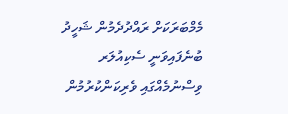މެމްބަރަކަށް ރައްދުދެމުން ޝަހީދު ބުނެފައިވަނީ ސެކިއުލަރ ވިސްނުމެއްގައި ވެރިކަންކުރުމުން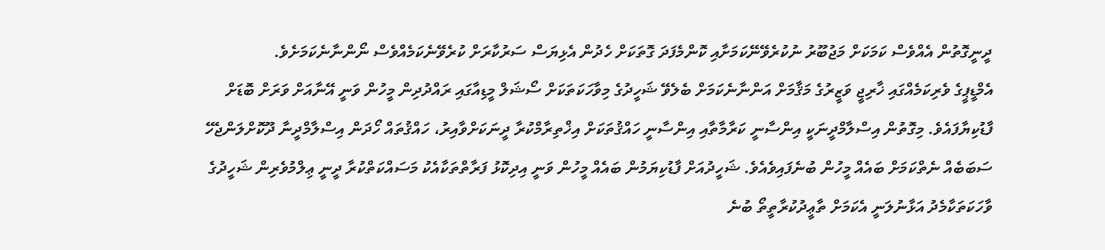ދީނީގޮތުން އެއްވެސް ކަމަކަށް މަޖުބޫރު ނުކުރެވޭނޭކަމަށާއި ކޮންމެފަދަ ގޮތަކަށް ހެދުން އެޅިޔަސް ސަރުކާރަށް ކުރެވޭނެކަމެއްވެސް ނޯންނާނެކަމަށެވެ.
އެމްޑީޕީގެ ވެރިކަމެއްގައި ޚާރިޖީ ވަޒީރުގެ މަޤާމަށް އަންނާނެކަމަށް ބެލެވޭ ޝަހީދުގެ މިވާހަކަތަކަށް ސޯޝަލް މީޑިއާގައި ރައްދުދިން މީހުން ވަނީ އޭނާއަށް ވަރަށް ބޮޑަށް ފާޑުކިޔާފައެވެ. މިގޮތުން އިސްލާމްދީނަކީ އިންސާނީ ކަރާމާތާއި އިންސާނީ ހައްޤުތަކަށް އިޚްތިރާމްކުރާ ދީނަކަށްވާއިރު، ހައްޤުތައް ހޯދަން އިސްލާމްދީނާ ދޫކޮށްލަންޖެހޭ ސަބަބެއް ނެތްކަމަށް ބައެއް މީހުން ބުނެފައިވެއެވެ. ޝަހީދުއަށް ފާޑުކިޔަމުން ބައެއް މީހުން ވަނީ އިދިކޮޅު ފަރާތްތަކާއެކު މަސައްކަތްކުރާ ދީނީ ޢިލްމުވެރިން ޝަހީދުގެ ވާހަކަތަކާމެދު އަޅާނުލަނީ އެކަމަށް ތާޢީދުކުރާތީތޯ ބުނެ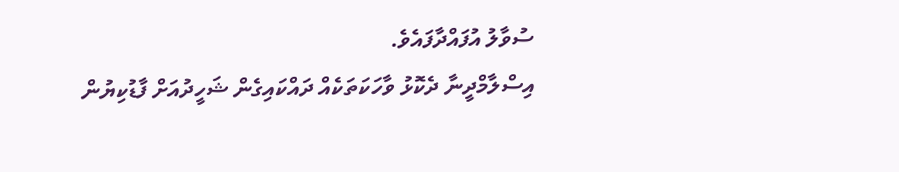ސުވާލު އުފައްދާފައެވެ.
އިސްލާމްދީނާ ދެކޮޅު ވާހަކަތަކެއް ދައްކައިގެން ޝަހީދުއަށް ފާޑުކިޔުން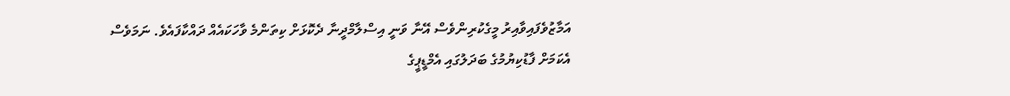އަމާޒުވެފައިވާއިރު މީގެކުރިންވެސް އޭނާ ވަނީ އިސްލާމްދީނާ ދެކޮޅަށް ކިތަންމެ ވާހަކައެއް ދައްކާފައެވެ. ނަމަވެސް އެކަމަށް ފާޑުކިޔުމުގެ ބަދަލުގައި އެމްޑީޕީގެ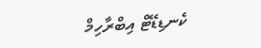ކެނޑިޑޭޓް އިބްރާހިމް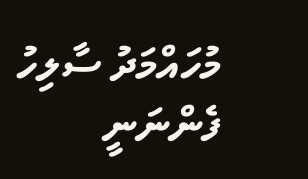މުހައްމަދު ސާލިހު ފެންނަނީ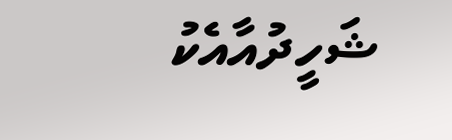ޝަހީދުއާއެކު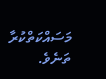މަސައްކަތްކުރާ ތަނެވެ.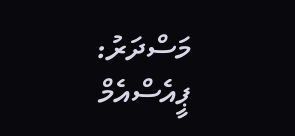މަސްދަރު: ޕީއެސްއެމް